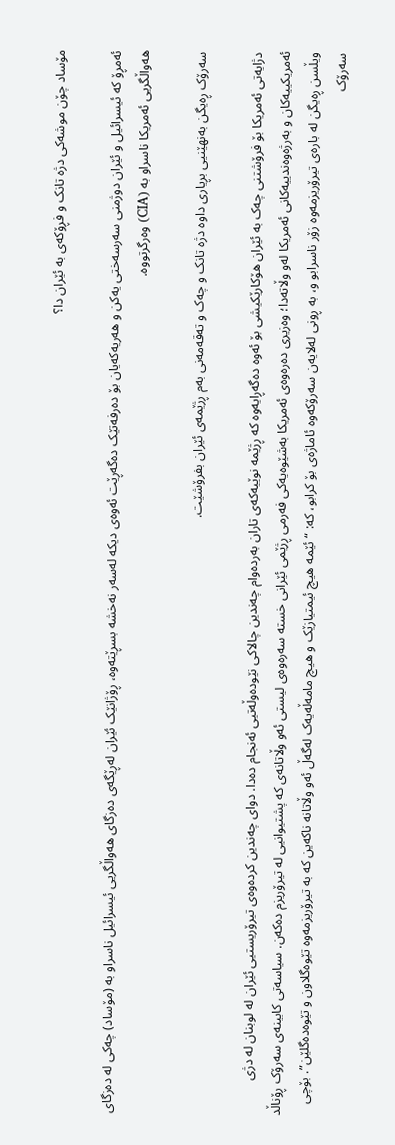مۆساد چۆن موشەکی دژە تانک و فڕۆکەی بە ئێران دا؟

ئەمڕۆ کە ئیسرائیل و ئێران دوژمنی سەرسەختی یەکن و هەریەکەیان بۆ دەرفەتێک دەگەڕێت ئەوەی دیکە لەسەر نەخشە بسڕێتەوە، ڕۆژانێک ئێران لەڕێگەی دەزگای هەواڵگریی ئیسرائیل ناسراو بە (مۆساد) چەکی لە دەزگای هەواڵگریی ئەمریکا ناسراو بە (CIA) وەرگرتووە.

سەرۆک ڕەیگن بەنهێنیی بڕیاری داوە دژە تانک و چەک و تەقەمەنی بەم ڕژێمەی ئێران بفرۆشێت.

دژایەتی ئەمریکا بۆ فرۆشتنی چەک بە ئێران هۆکارێکیشی بۆ ئەوە دەگەڕایەوە کە ڕژێمە نوێیەکەی تاران بەردەوام چەندین چالاکی نێودەوڵەتیی ئەنجام دەدا. دوای چەندین کردەوەی تیرۆریستیی ئێران لە لوبنان لە دژی ئەمریکییەکان و بەرژەوەندییەکانی ئەمریکا لەو وڵاتەدا؛ وەزیری دەرەوەی ئەمریکا بەشێوەیەکی فەرمی ڕژێمی ئێرانی خستە سەرەوەی لیستی ئەو وڵاتانەی کە پشتیوانیی لە تیرۆریزم دەکەن. سیاسەتی کابینەی سەرۆک ڕۆناڵد ویڵسن ڕەیگن لە بارەی تیرۆریزمەوە زۆر ناسرابو و، بە ڕونی لەلایەن سەرۆکەوە ئاماژەی بۆ کرابو، کە: “ئێمە هیچ ئیمتیازێک و هیچ مامەڵەیەک لەگەڵ ئەو وڵاتانە ناکەین کە بە تیرۆریزمەوە تێوەگلاون و تێوەدەگلێن”. بۆچی سەرۆک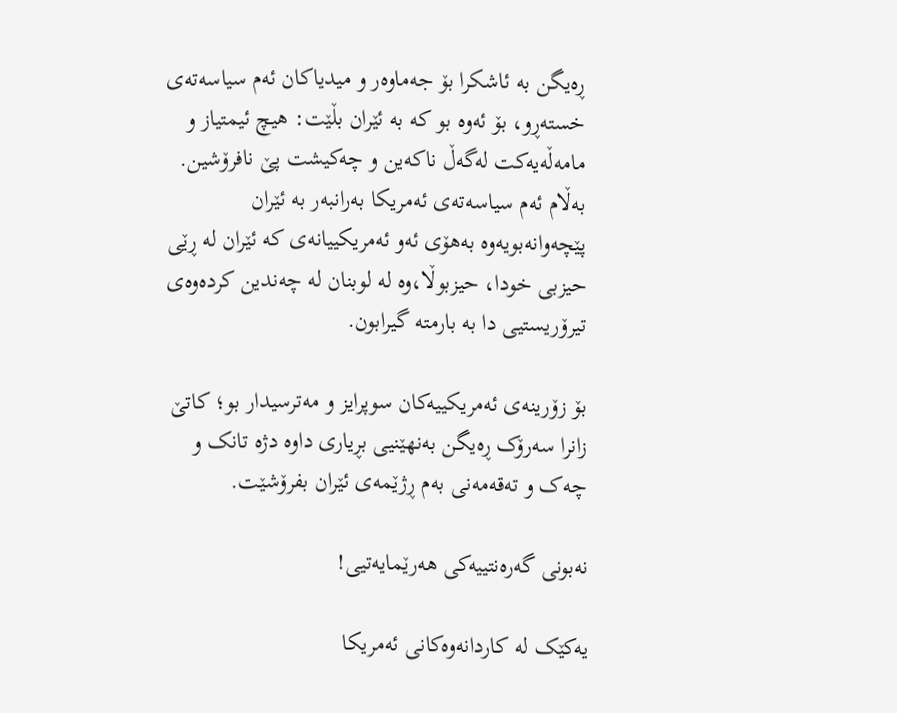ڕەیگن بە ئاشکرا بۆ جەماوەر و میدیاکان ئەم سیاسەتەی خستەڕو، بۆ ئەوە بو کە بە ئێران بڵێت: هیچ ئیمتیاز و مامەڵەیەکت لەگەڵ ناکەین و چەکیشت پێ نافرۆشین. بەڵام ئەم سیاسەتەی ئەمریکا بەرانبەر بە ئێران پێچەوانەبویەوە بەهۆی ئەو ئەمریکییانەی کە ئێران لە ڕێی حیزبی خودا، حیزبوڵا،وە لە لوبنان لە چەندین کردەوەی تیرۆریستیی دا بە بارمتە گیرابون.

بۆ زۆرینەی ئەمریکییەکان سوپرایز و مەترسیدار بو؛ کاتێ زانرا سەرۆک ڕەیگن بەنهێنیی بڕیاری داوە دژە تانک و چەک و تەقەمەنی بەم ڕژێمەی ئێران بفرۆشێت.

نەبونی گەرەنتییەکی هەرێمایەتیی!

یەکێک لە کاردانەوەکانی ئەمریکا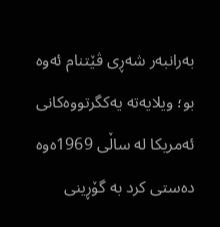بەرانبەر شەڕی ڤێتنام ئەوە بو؛ ویلایەتە یەکگرتووەکانی ئەمریکا لە ساڵی 1969ەوە دەستی کرد بە گۆڕینی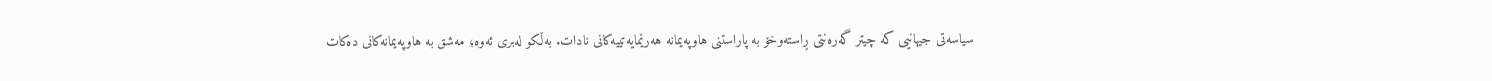سیاسەتی جیهانیی کە چیتر گەرەنتی ڕاستەوخۆ بە پاراستنی هاوپەیمانە هەرێمایەتییەکانی نادات. بەڵکو لەبری ئەوە؛ مەشق بە هاوپەیمانەکانی دەکات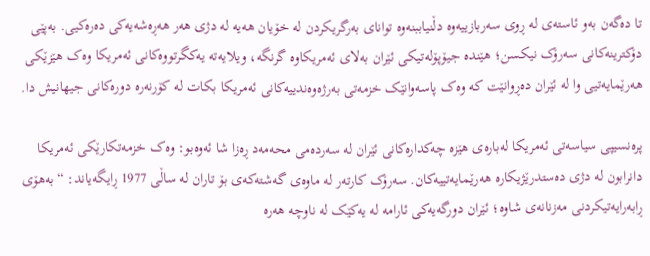تا دەگەن بەو ئاستەی لە ڕوی سەربازییەوە دڵنیاببنەوە توانای بەرگریکردن لە خۆیان هەیە لە دژی هەر هەڕەشەیەکی دەرەکیی. بەپێی دۆکترینەکانی سەرۆک نیکسن؛ هێندە جیۆپۆلەتیکی ئێران بەلای ئەمریکاوە گرنگە، ویلایەتە یەکگرتووەکانی ئەمریکا وەک هێزێکی هەرێمایەتیی وا لە ئێران دەڕوانێت کە وەک پاسەوانێک خزمەتی بەرژەوەندییەکانی ئەمریکا بکات لە کۆرنەرە دورەکانی جیهانیش دا.

پرەنسیپی سیاسەتی ئەمریکا لەبارەی هێزە چەکدارەکانی ئێران لە سەردەمی محەمەد ڕەزا شا ئەوەبو: وەک خزمەتکارێکی ئەمریکا دانرابون لە دژی دەستدرێژیکارە هەرێمایەتییەکان. سەرۆک کارتەر لە ماوەی گەشتەکەی بۆ تاران لە ساڵی 1977 ڕایگەیاند: “بەهۆی ڕابەرایەتیکردنی مەزنانەی شاوە؛ ئێران دورگەیەکی ئارامە لە یەکێک لە ناوچە هەرە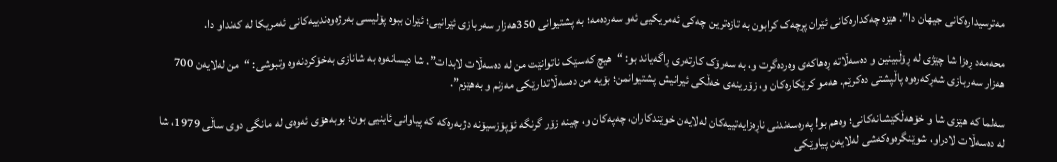مەترسیدارەکانی جیهان دا”. هێزە چەکدارەکانی ئێران پڕچەک کرابون بە تازەترین چەکی ئەمریکیی ئەو سەردەمە؛ بە پشتیوانی 350هەزار سەربازی ئێرانیی؛ ئێران ببوە پۆلیسی بەرژەوەندییەکانی ئەمریکا لە کەنداو دا.

محەمەد ڕەزا شا چێژی لە ڕۆڵبینین و دەسەڵاتە ڕەهاکەی وەردەگرت و، بە سەرۆک کارتەری ڕاگەیاند بو: “هیچ کەسێک ناتوانێت من لە دەسەڵات لابدات”. شا دیسانەوە بە شانازی بەخۆکردنەوە وتبوشی: “من لەلایەن 700 هەزار سەربازی شەڕکەرەوە پاڵپشتی دەکرێم. هەمو کرێکارەکان و، زۆرینەی خەڵکی ئیرانیش پشتیوانمن؛ بۆیە من دەسەڵاتدارێکی مەزنم و بەهێزم”.

سەلما کە هێزی شا و خۆهەڵکێشانەکانی؛ وەهم بو! پەرەسەندنی ناڕەزایەتییەکان لەلایەن خوێندکاران، چەپەکان و، چینە زۆر گرنگە ئۆپۆزسیۆنە دژبەرەکە کە پیاوانی ئاینیی بون؛ بوبەهۆی ئەوەی لە مانگی دوی ساڵی 1979، شا لە دەسەڵات لادراو، شوێنگرەوەکەشی لەلایەن پیاوێکی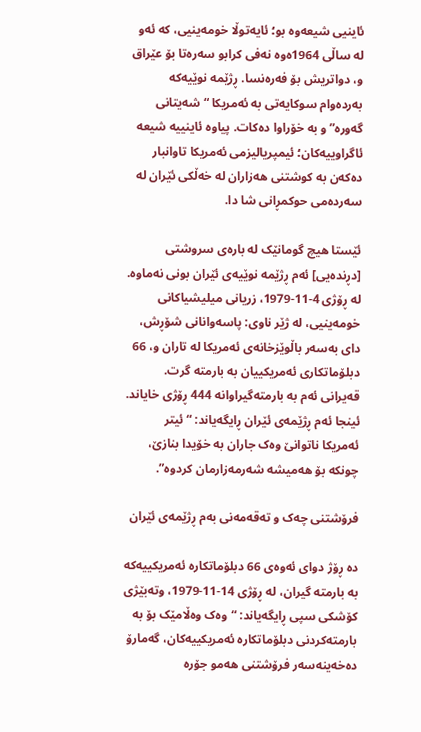ئاینیی شیعەوە بو؛ ئایەتوڵا خومەینیی، کە ئەو لە ساڵی 1964ەوە نەفی کرابو سەرەتا بۆ عێراق و، دواتریش بۆ فەرەنسا. ڕژێمە نوێیەکە بەردەوام سوکایەتی بە ئەمریکا “شەیتانی گەورە” و بە خۆراوا دەکات. پیاوە ئاینییە شیعە ئاگراوییەکان؛ ئیمپریالیزمی ئەمریکا تاوانبار دەکەن بە کوشتنی هەزاران لە خەڵکی ئێران لە سەردەمی حوکمڕانی شا دا.

ئێستا هیچ گومانێک لە بارەی سروشتی [دڕندەیی] ئەم ڕژێمە نوێیەی ئێران بونی نەماوە. لە ڕۆژی 4-11-1979، زریانی میلیشیاکانی خومەینیی، لە ژێر ناوی: پاسەوانانی شۆڕش، دای بەسەر باڵوێزخانەی ئەمریکا لە تاران و، 66 دبلۆماتکاری ئەمریکییان بە بارمتە گرت. قەیرانی ئەم بە بارمتەگیراوانە 444 ڕۆژی خایاند. ئینجا ئەم ڕژێمەی ئێران ڕایگەیاند: “ئیتر ئەمریکا ناتوانێ وەک جاران بە خۆیدا بنازێ، چونکە بۆ هەمیشە شەرمەزارمان کردوە”.

فرۆشتنی چەک و تەقەمەنی بەم ڕژێمەی ئێران

دە ڕۆژ دوای ئەوەی 66 دبلۆماتکارە ئەمریکییەکە بە بارمتە گیران، لە ڕۆژی 14-11-1979، وتەبێژی کۆشکی سپی ڕایگەیاند: “وەک وەڵامێک بۆ بە بارمتەکردنی دبلۆماتکارە ئەمریکییەکان، گەمارۆ دەخەینەسەر فرۆشتنی هەمو جۆرە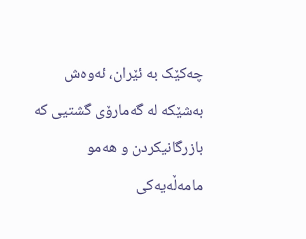چەکێک بە ئێران، ئەوەش بەشێکە لە گەمارۆی گشتیی کە بازرگانیکردن و هەمو مامەڵەیەکی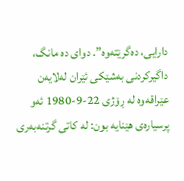دارایی، دەگرێتەوە”. دوای دە مانگ، داگیرکردنی بەشێکی ئێران لەلایەن عێراقەوە لە ڕۆژی 22-9-1980 ئەو پرسیارەی هێنایە بون: لە کاتی گرتنەبەری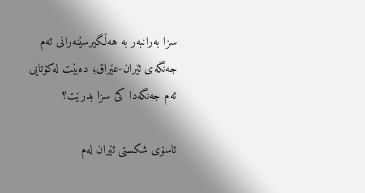سزا بەرانبەر بە هەڵگیرسێنەرانی ئەم جەنگەی ئێران-عێراق؛ دەبێت لەکۆتایی ئەم جەنگەدا کێ سزا بدرێت؟

ئاسۆی شکستی ئێران لەم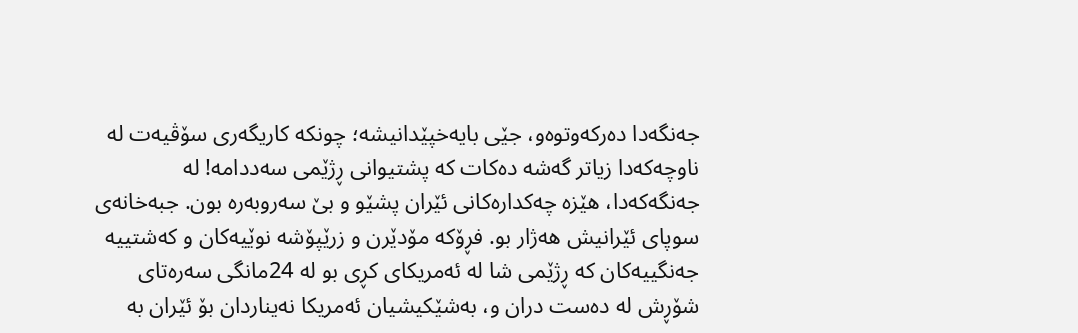جەنگەدا دەرکەوتوەو، جێی بایەخپێدانیشە؛ چونکە کاریگەری سۆڤیەت لە ناوچەکەدا زیاتر گەشە دەکات کە پشتیوانی ڕژێمی سەددامە! لە جەنگەکەدا، هێزە چەکدارەکانی ئێران پشێو و بێ سەروبەرە بون. جبەخانەی سوپای ئێرانیش هەژار بو. فڕۆکە مۆدێرن و زرێپۆشە نوێیەکان و کەشتییە جەنگییەکان کە ڕژێمی شا لە ئەمریکای کڕی بو لە 24مانگی سەرەتای شۆڕش لە دەست دران و، بەشێکیشیان ئەمریکا نەیناردان بۆ ئێران بە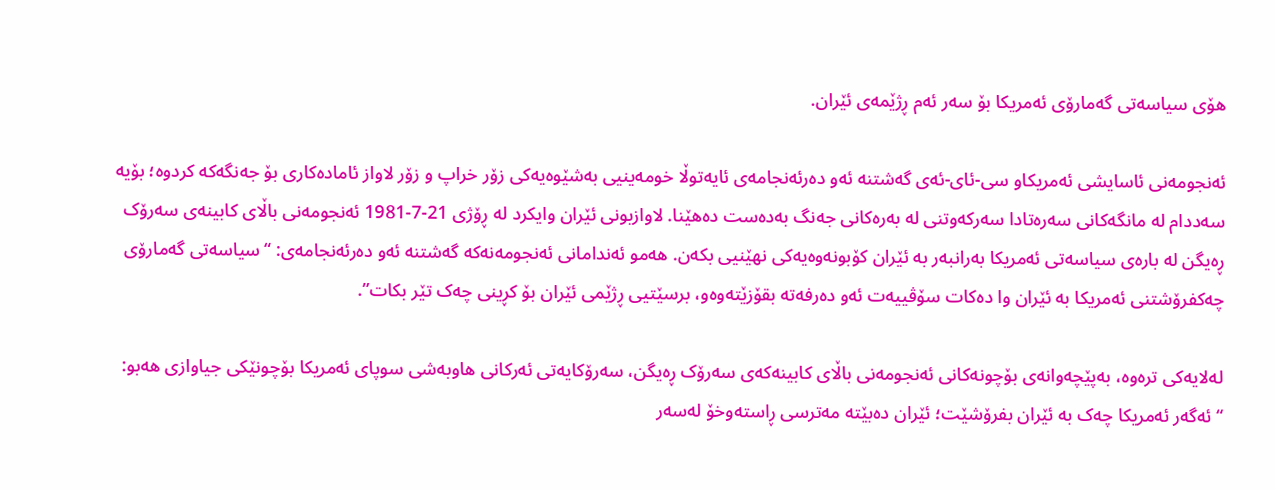هۆی سیاسەتی گەمارۆی ئەمریکا بۆ سەر ئەم ڕژێمەی ئێران.

ئەنجومەنی ئاسایشی ئەمریکاو سی-ئای-ئەی گەشتنە ئەو دەرئەنجامەی ئایەتوڵا خومەینیی بەشێوەیەکی زۆر خراپ و زۆر لاواز ئامادەکاری بۆ جەنگەکە کردوە؛ بۆیە سەددام لە مانگەکانی سەرەتادا سەرکەوتنی لە بەرەکانی جەنگ بەدەست دەهێنا. لاوازبونی ئێران وایکرد لە ڕۆژی 21-7-1981 ئەنجومەنی باڵای کابینەی سەرۆک ڕەیگن لە بارەی سیاسەتی ئەمریکا بەرانبەر بە ئێران کۆبونەوەیەکی نهێنیی بکەن. هەمو ئەندامانی ئەنجومەنەکە گەشتنە ئەو دەرئەنجامەی: “سیاسەتی گەمارۆی چەکفرۆشتنی ئەمریکا بە ئێران وا دەکات سۆڤییەت ئەو دەرفەتە بقۆزێتەوەو، برسێتیی ڕژێمی ئێران بۆ کڕینی چەک تێر بکات”.

لەلایەکی ترەوە، بەپێچەوانەی بۆچونەکانی ئەنجومەنی باڵای کابینەکەی سەرۆک ڕەیگن، سەرۆکایەتی ئەرکانی هاوبەشی سوپای ئەمریکا بۆچونێکی جیاوازی هەبو: “ئەگەر ئەمریکا چەک بە ئێران بفرۆشێت؛ ئێران دەبێتە مەترسی ڕاستەوخۆ لەسەر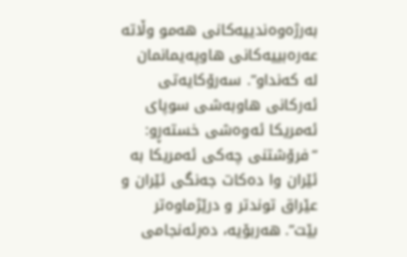بەرژەوەندییەکانی هەمو وڵاتە عەرەبییەکانی هاوپەیمانمان لە کەنداو”. سەرۆکایەتی ئەرکانی هاوبەشی سوپای ئەمریکا ئەوەشی خستەڕو: “فرۆشتنی چەکی ئەمریکا بە ئێران وا دەکات جەنگی ئێران و عێراق توندتر و درێژماوەتر بێت”. هەربۆیە، دەرئەنجامی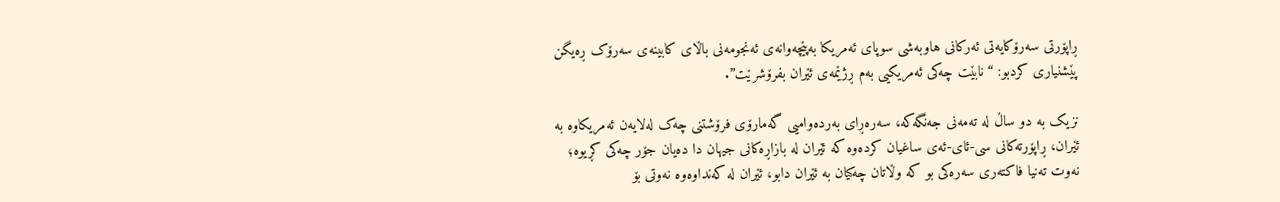ڕاپۆرتی سەرۆکایەتی ئەرکانی هاوبەشی سوپای ئەمریکا بەپێچەوانەی ئەنجومەنی باڵای کابینەی سەرۆک ڕەیگن پێشنیاری کردبو: “نابێت چەکی ئەمریکیی بەم ڕژێمەی ئێران بفرۆشرێت”.

نزیک بە دو ساڵ لە تەمەنی جەنگەکە، سەرەڕای بەردەوامیی گەمارۆی فرۆشتنی چەک لەلایەن ئەمریکاوە بە ئێران، ڕاپۆرتەکانی سی-ئای-ئەی ساغیان کردەوە کە ئێران لە بازاڕەکانی جیهان دا دەیان جۆر چەکی کڕیوە؛ نەوت تەنیا فاکتەری سەرەکی بو کە وڵاتان چەکیان بە ئێران دابو، ئێران لە کەنداوەوە نەوتی بۆ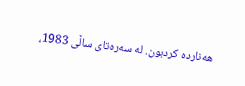هەناردە کردبون. لە سەرەتای ساڵی 1983،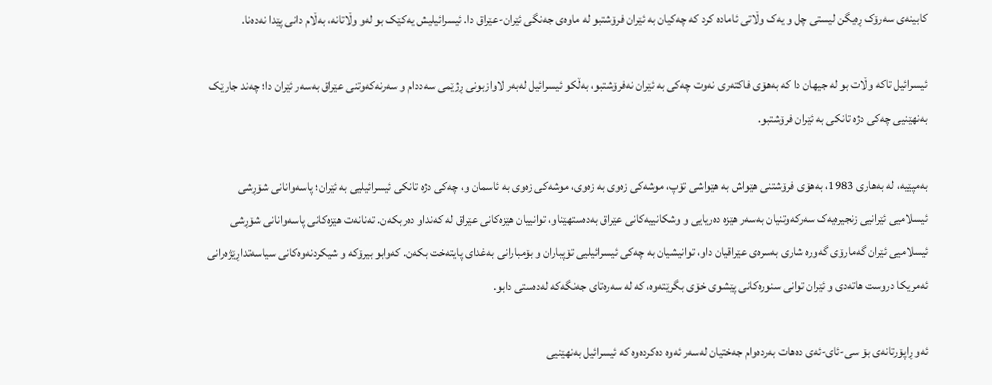کابینەی سەرۆک ڕەیگن لیستی چل و یەک وڵاتی ئامادە کرد کە چەکیان بە ئێران فرۆشتبو لە ماوەی جەنگی ئێران-عێراق دا. ئیسرائیلیش یەکێک بو لەو وڵاتانە، بەڵام دانی پێدا نەدەنا.

ئیسرائیل تاکە وڵات بو لە جیهان دا کە بەهۆی فاکتەری نەوت چەکی بە ئێران نەفرۆشتبو، بەڵکو ئیسرائیل لەبەر لاوازبونی ڕژێمی سەددام و سەرنەکەوتنی عێراق بەسەر ئێران دا؛ چەند جارێک بەنهێنیی چەکی دژە تانکی بە ئێران فرۆشتبو.

بەمپێیە، لە بەهاری 1983، بەهۆی فرۆشتنی هێواش بە هێواشی تۆپ، موشەکی زەوی بە زەوی، موشەکی زەوی بە ئاسمان و، چەکی دژە تانکی ئیسرائیلیی بە ئێران؛ پاسەوانانی شۆڕشی ئیسلامیی ئێرانیی زنجیرەیەک سەرکەوتنیان بەسەر هێزە دەریایی و وشکانییەکانی عێراق بەدەستهێناو، توانییان هێزەکانی عێراق لە کەنداو دەربکەن. تەنانەت هێزەکانی پاسەوانانی شۆڕشی ئیسلامیی ئێران گەمارۆی گەورە شاری بەسرەی عێراقیان داو، توانیشیان بە چەکی ئیسرائیلیی تۆپباران و بۆمبارانی بەغدای پایتەخت بکەن. کەوابو بیرۆکە و شیکردنەوەکانی سیاسەتداڕێژەرانی ئەمریکا دروست هاتەدی و ئێران توانی سنورەکانی پێشوی خۆی بگرێتەوە، کە لە سەرەتای جەنگەکە لەدەستی دابو.

ئەو ڕاپۆرتانەی بۆ سی-ئای-ئەی دەهات بەردەوام جەختیان لەسەر ئەوە دەکردەوە کە ئیسرائیل بەنهێنیی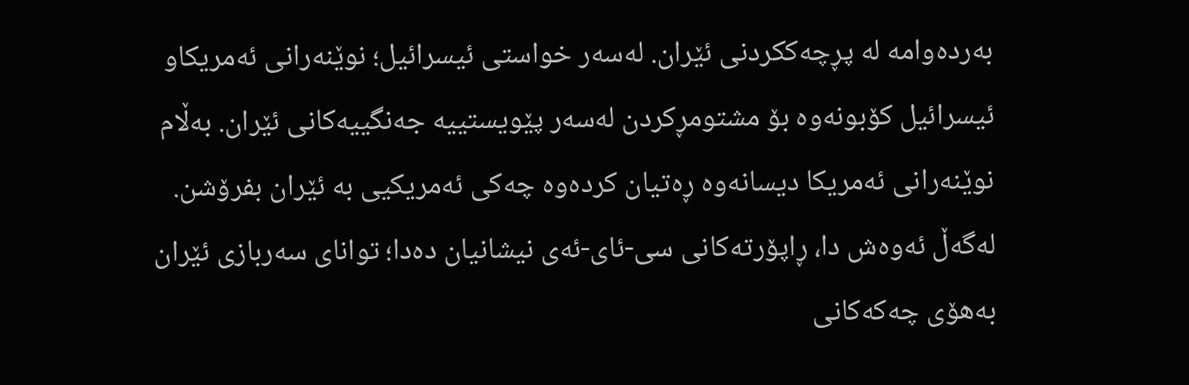بەردەوامە لە پڕچەککردنی ئێران. لەسەر خواستی ئیسرائیل؛ نوێنەرانی ئەمریکاو ئیسرائیل کۆبونەوە بۆ مشتومڕکردن لەسەر پێویستییە جەنگییەکانی ئێران. بەڵام نوێنەرانی ئەمریکا دیسانەوە ڕەتیان کردەوە چەکی ئەمریکیی بە ئێران بفرۆشن. لەگەڵ ئەوەش دا، ڕاپۆرتەکانی سی-ئای-ئەی نیشانیان دەدا؛ توانای سەربازی ئێران بەهۆی چەکەکانی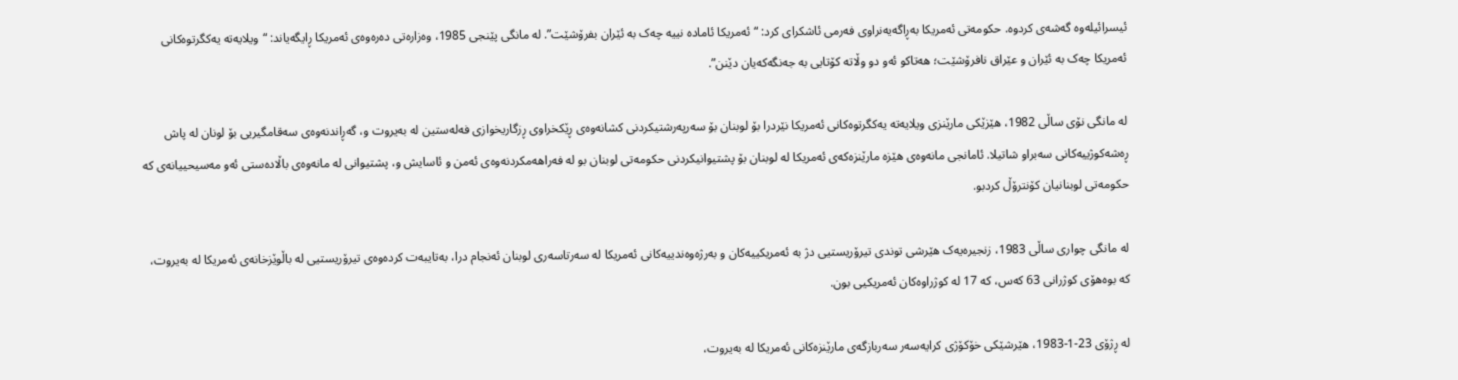ئیسرائیلەوە گەشەی کردوە. حکومەتی ئەمریکا بەڕاگەیەنراوی فەرمی ئاشکرای کرد: “ئەمریکا ئامادە نییە چەک بە ئێران بفرۆشێت”. لە مانگی پێنجی 1985، وەزارەتی دەرەوەی ئەمریکا ڕایگەیاند: “ویلایەتە یەکگرتوەکانی ئەمریکا چەک بە ئێران و عێراق نافرۆشێت؛ هەتاکو ئەو دو وڵاتە کۆتایی بە جەنگەکەیان دێنن”.

لە مانگی نۆی ساڵی 1982، هێزێکی مارێنزی ویلایەتە یەکگرتوەکانی ئەمریکا نێردرا بۆ لوبنان بۆ سەرپەرشتیکردنی کشانەوەی ڕێکخراوی ڕزگاریخوازی فەلەستین لە بەیروت و، گەڕاندنەوەی سەقامگیریی بۆ لونان لە پاش ڕەشەکوژییەکانی سەبراو شاتیلا. ئامانجی مانەوەی هێزە مارێنزەکەی ئەمریکا لە لوبنان بۆ پشتیوانیکردنی حکومەتی لوبنان بو لە فەراهەمکردنەوەی ئەمن و ئاسایش و، پشتیوانی لە مانەوەی باڵادەستی ئەو مەسیحییانەی کە حکومەتی لوبنانیان کۆنترۆڵ کردبو.

لە مانگی چواری ساڵی 1983، زنجیرەیەک هێرشی توندی تیرۆریستیی دژ بە ئەمریکییەکان و بەرژەوەندییەکانی ئەمریکا لە سەرتاسەری لوبنان ئەنجام درا، بەتایبەت کردەوەی تیرۆریستیی لە باڵوێزخانەی ئەمریکا لە بەیروت، کە بوەهۆی کوژرانی 63 کەس، کە 17 لە کوژراوەکان ئەمریکیی بون.

لە ڕژۆی 23-1-1983، هێرشێکی خۆکۆژی کرایەسەر سەربازگەی مارێنزەکانی ئەمریکا لە بەیروت،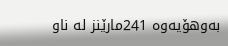بەوهۆیەوە 241مارێنز لە ناو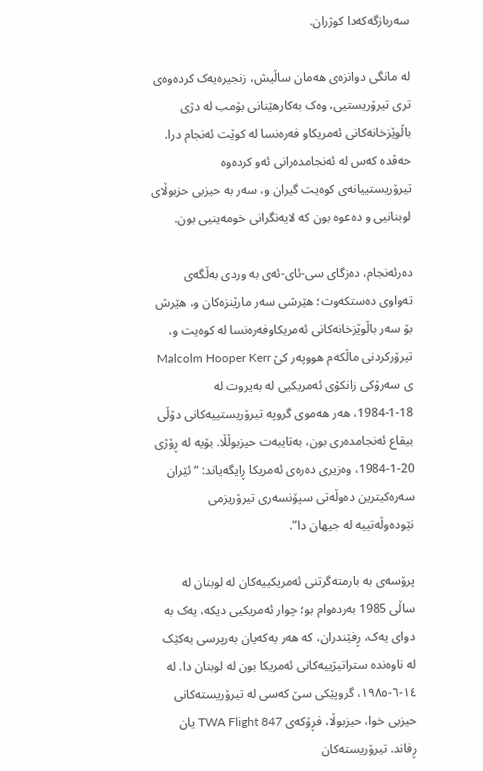سەربازگەکەدا کوژران.

لە مانگی دوانزەی هەمان ساڵیش، زنجیرەیەک کردەوەی تری تیرۆریستیی، وەک بەکارهێنانی بۆمب لە دژی باڵوێزخانەکانی ئەمریکاو فەرەنسا لە کوێت ئەنجام درا. حەڤدە کەس لە ئەنجامدەرانی ئەو کردەوە تیرۆریستییانەی کوەیت گیران و، سەر بە حیزبی حزبوڵای لوبنانیی و دەعوە بون کە لایەنگرانی خومەینیی بون.

دەرئەنجام، دەزگای سی-ئای-ئەی بە وردی بەڵگەی تەواوی دەستکەوت؛ هێرشی سەر مارێنزەکان و، هێرش بۆ سەر باڵوێزخانەکانی ئەمریکاوفەرەنسا لە کوەیت و، تیرۆرکردنی ماڵکەم هووپەر کێ Malcolm Hooper Kerr ی سەرۆکی زانکۆی ئەمریکیی لە بەیروت لە 18-1-1984، هەر هەموی گروپە تیرۆریستییەکانی دۆڵی بیقاع ئەنجامدەری بون، بەتایبەت حیزبوڵڵا. بۆیە لە ڕۆژی 20-1-1984، وەزیری دەرەی ئەمریکا ڕایگەیاند: “ئێران سەرەکیترین دەوڵەتی سپۆنسەری تیرۆریزمی نێودەوڵەتییە لە جیهان دا”.

پرۆسەی بە بارمتەگرتنی ئەمریکییەکان لە لوبنان لە ساڵی 1985 بەردەوام بو؛ چوار ئەمریکیی دیکە، یەک بە دوای یەک، ڕفێندران، کە هەر یەکەیان بەرپرسی یەکێک لە ناوەندە ستراتیژییەکانی ئەمریکا بون لە لوبنان دا. لە ١٤-٦-١٩٨٥، گروپێکی سێ کەسی لە تیرۆریستەکانی حیزبی خوا، حیزبوڵا، فڕۆکەی TWA Flight 847 یان ڕفاند. تیرۆریستەکان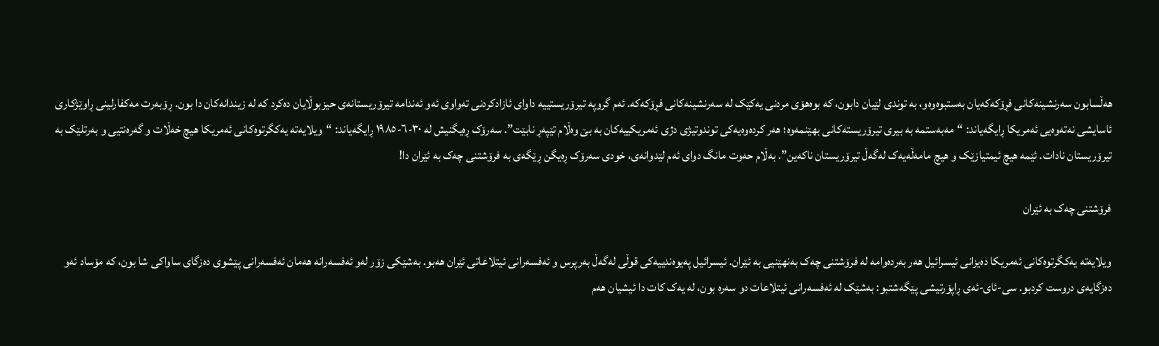هەڵسابون سەرنشینەکانی فڕۆکەکەیان بەستبوەوەو، بە توندی لێیان دابون، کە بوەهۆی مردنی یەکێک لە سەرنشینەکانی فڕۆکەکە. ئەم گروپە تیرۆریستییە داوای ئازادکردنی تەواوی ئەو ئەندامە تیرۆریستانەی حیزبوڵایان دەکرد کە لە زیندانەکان دا بون. ڕۆبەرت مەکفارلینی ڕاوێژکاری ئاسایشی نەتەوەیی ئەمریکا ڕایگەیاند: “مەبەستمە بە بیری تیرۆریستەکانی بهێنمەوە؛ هەر کردەوەیەکی توندوتیژی دژی ئەمریکییەکان بە بێ وەڵام تێپەڕ نابێت”. سەرۆک ڕەیگنیش لە ٣٠-٦-١٩٨٥ ڕایگەیاند: “ویلایەتە یەکگرتوەکانی ئەمریکا هیچ خەڵات و گەرەنتیی و بەرتلێک بە تیرۆریستان نادات. ئێمە هیچ ئیمتیازێک و هیچ مامەڵەیەک لەگەڵ تیرۆریستان ناکەین”. بەڵام حەوت مانگ دوای ئەم لێدوانەی، خودی سەرۆک ڕەیگن ڕێگەی بە فرۆشتنی چەک بە ئێران دا!

فرۆشتنی چەک بە ئێران

ویلایەتە یەکگرتوەکانی ئەمریکا دەیزانی ئیسرائیل هەر بەردەوامە لە فرۆشتنی چەک بەنهێنیی بە ئێران. ئیسرائیل پەیوەندییەکی قوڵی لەگەڵ بەرپرس و ئەفسەرانی ئیتلاعاتی ئێران هەبو. بەشێکی زۆر لەو ئەفسەرانە هەمان ئەفسەرانی پێشوی دەزگای ساواکی شا بون، کە مۆساد ئەو دەزگایەی دروست کردبو. سی-ئای-ئەی ڕاپۆرتیشی پێگەشتبو: بەشێک لە ئەفسەرانی ئیتلاعات دو سەرە بون، لە یەک کات دا ئیشیان هەم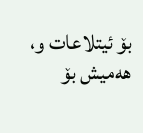بۆ ئیتلاعات و، هەمیش بۆ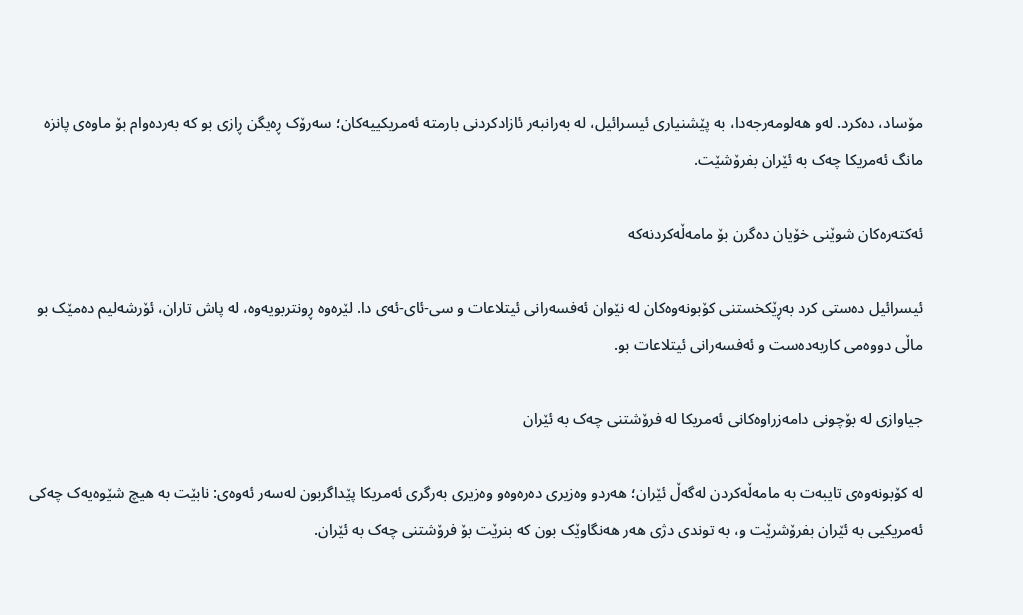مۆساد، دەکرد. لەو هەلومەرجەدا، بە پێشنیاری ئیسرائیل، لە بەرانبەر ئازادکردنی بارمتە ئەمریکییەکان؛ سەرۆک ڕەیگن ڕازی بو کە بەردەوام بۆ ماوەی پانزە مانگ ئەمریکا چەک بە ئێران بفرۆشێت.

ئەکتەرەکان شوێنی خۆیان دەگرن بۆ مامەڵەکردنەکە

ئیسرائیل دەستی کرد بەڕێکخستنی کۆبونەوەکان لە نێوان ئەفسەرانی ئیتلاعات و سی-ئای-ئەی دا. لێرەوە ڕونتربویەوە، لە پاش تاران، ئۆرشەلیم دەمێک بو ماڵی دووەمی کاربەدەست و ئەفسەرانی ئیتلاعات بو.

جیاوازی لە بۆچونی دامەزراوەکانی ئەمریکا لە فرۆشتنی چەک بە ئێران

لە کۆبونەوەی تایبەت بە مامەڵەکردن لەگەڵ ئێران؛ هەردو وەزیری دەرەوەو وەزیری بەرگری ئەمریکا پێداگربون لەسەر ئەوەی: نابێت بە هیچ شێوەیەک چەکی ئەمریکیی بە ئێران بفرۆشرێت و، بە توندی دژی هەر هەنگاوێک بون کە بنرێت بۆ فرۆشتنی چەک بە ئێران.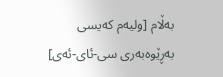بەڵام [ولیەم کەیسی بەڕێوەبەری سی-ئای-ئەی]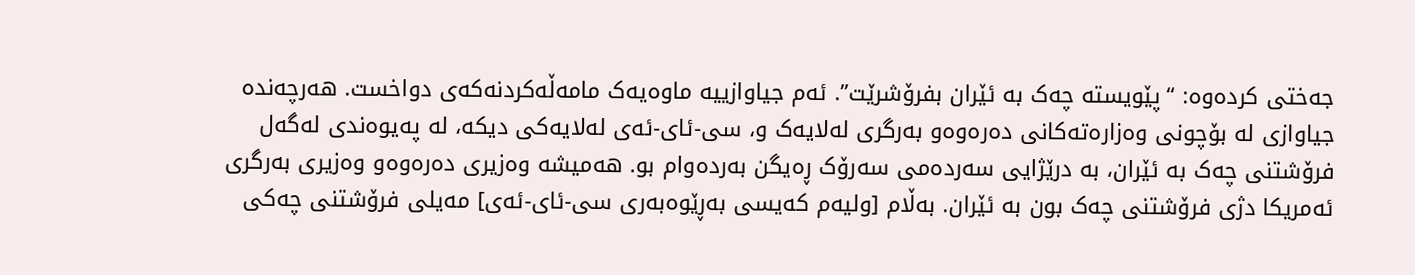جەختی کردەوە: “پێویستە چەک بە ئێران بفرۆشرێت”. ئەم جیاوازییە ماوەیەک مامەڵەکردنەکەی دواخست. هەرچەندە جیاوازی لە بۆچونی وەزارەتەکانی دەرەوەو بەرگری لەلایەک و، سی-ئای-ئەی لەلایەکی دیکە، لە پەیوەندی لەگەل فرۆشتنی چەک بە ئێران، بە درێژایی سەردەمی سەرۆک ڕەیگن بەردەوام بو. هەمیشە وەزیری دەرەوەو وەزیری بەرگری ئەمریکا دژی فرۆشتنی چەک بون بە ئێران. بەڵام [ولیەم کەیسی بەڕێوەبەری سی-ئای-ئەی] مەیلی فرۆشتنی چەکی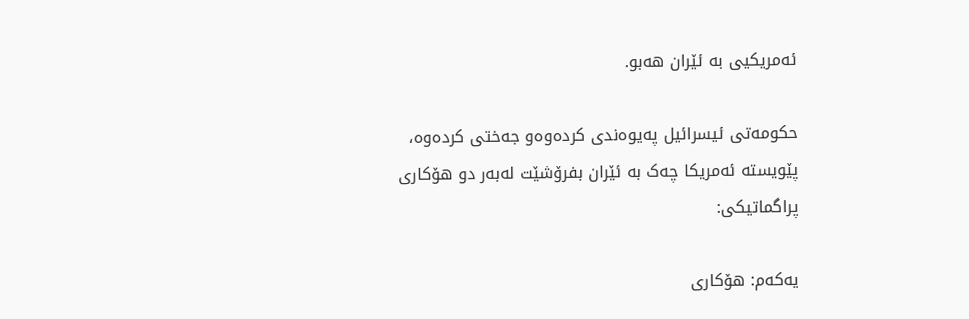ئەمریکیی بە ئێران هەبو.

حکومەتی ئیسرائیل پەیوەندی کردەوەو جەختی کردەوە، پێویستە ئەمریکا چەک بە ئێران بفرۆشێت لەبەر دو هۆکاری پراگماتیکی:

یەکەم: هۆکاری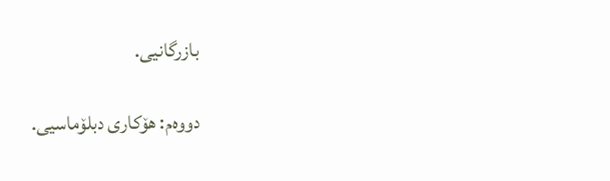بازرگانیی.

دووەم: هۆکاری دبلۆماسیی.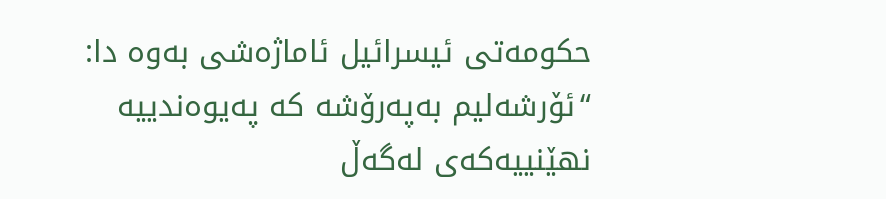حکومەتی ئیسرائیل ئاماژەشی بەوە دا: “ئۆرشەلیم بەپەرۆشە کە پەیوەندییە نهێنییەکەی لەگەڵ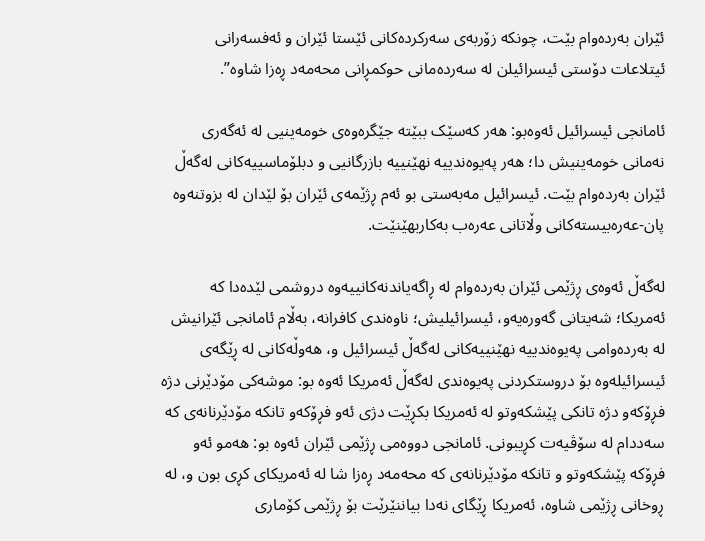ئێران بەردەوام بێت، چونکە زۆربەی سەرکردەکانی ئێستا ئێران و ئەفسەرانی ئیتلاعات دۆستی ئیسرائیلن لە سەردەمانی حوکمڕانی محەمەد ڕەزا شاوە”.

ئامانجی ئیسرائیل ئەوەبو: هەر کەسێک ببێتە جێگرەوەی خومەینیی لە ئەگەری نەمانی خومەینیش دا؛ هەر پەیوەندییە نهێنییە بازرگانیی و دبلۆماسییەکانی لەگەڵ ئێران بەردەوام بێت. ئیسرائیل مەبەستی بو ئەم ڕژێمەی ئێران بۆ لێدان لە بزوتنەوە پان-عەرەبیستەکانی وڵاتانی عەرەب بەکاربهێنێت.

لەگەڵ ئەوەی ڕژێمی ئێران بەردەوام لە ڕاگەیاندنەکانییەوە دروشمی لێدەدا کە ئەمریکا؛ شەیتانی گەورەیەو، ئیسرائیلیش؛ ناوەندی کافرانە، بەڵام ئامانجی ئێرانیش لە بەردەوامی پەیوەندییە نهێنییەکانی لەگەڵ ئیسرائیل و، هەوڵەکانی لە ڕێگەی ئیسرائیلەوە بۆ دروستکردنی پەیوەندی لەگەڵ ئەمریکا ئەوە بو: موشەکی مۆدێرنی دژە فڕۆکەو دژە تانکی پێشکەوتو لە ئەمریکا بکڕێت دژی ئەو فڕۆکەو تانکە مۆدێرنانەی کە سەددام لە سۆڤیەت کڕیبونی. ئامانجی دووەمی ڕژێمی ئێران ئەوە بو: هەمو ئەو فڕۆکە پێشکەوتو و تانکە مۆدێرنانەی کە محەمەد ڕەزا شا لە ئەمریکای کڕی بون و، لە ڕوخانی ڕژێمی شاوە، ئەمریکا ڕێگای نەدا بیاننێرێت بۆ ڕژێمی کۆماری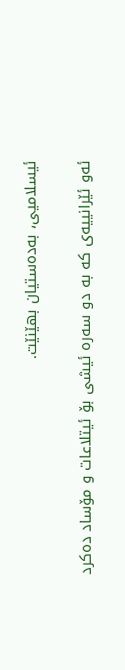ئیسلامیی، بەدەستیان بهێنێت.

ئەو ئێرانییەی کە بە دو سەرە ئیشی بۆ ئیتلاعات و مۆساد دەکرد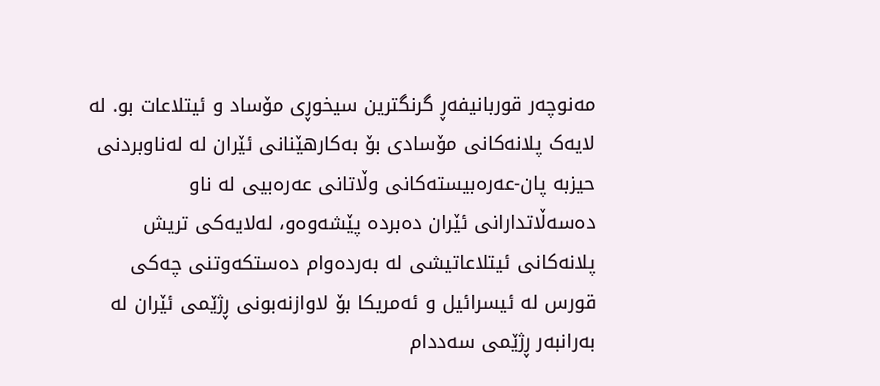مەنوچەر قوربانیفەڕ گرنگترین سیخوڕی مۆساد و ئیتلاعات بو. لە لایەک پلانەکانی مۆسادی بۆ بەکارهێنانی ئێران لە لەناوبردنی حیزبە پان-عەرەبیستەکانی وڵاتانی عەرەبیی لە ناو دەسەڵاتدارانی ئێران دەبردە پێشەوەو، لەلایەکی تریش پلانەکانی ئیتلاعاتیشی لە بەردەوام دەستکەوتنی چەکی قورس لە ئیسرائیل و ئەمریکا بۆ لاوازنەبونی ڕژێمی ئێران لە بەرانبەر ڕژێمی سەددام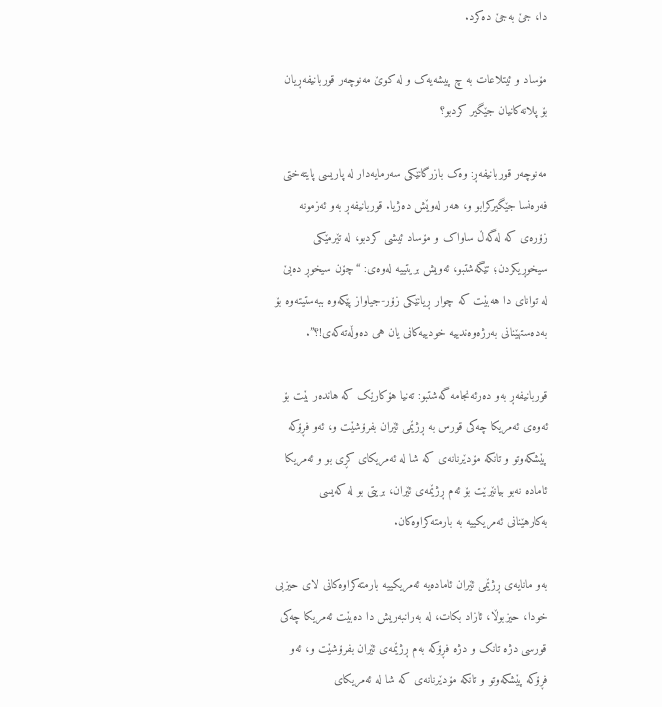دا، جێ بەجێ دەکرد.

مۆساد و ئیتلاعات بە چ پیشەیەک و لە کوێ مەنوچەر قوربانیفەڕیان بۆ پلانەکانیان جێگیر کردبو؟

مەنوچەر قوربانیفەڕ: وەک بازرگانێکی سەرمایەدار لە پاریسی پایتەختی فەرەنسا جێگیرکرابو و، هەر لەوێش دەژیا. قوربانیفەڕ بەو ئەزمونە زۆرەی کە لەگەڵ ساواک و مۆساد ئیشی کردبو، لە تێرمێکی سیخوڕیکردن؛ تێگەشتبو، ئەویش بریتییە لەوەی: “چۆن سیخوڕ دەبێ لە توانای دا هەبێت کە چوار ڕیانێکی زۆر-جیاواز پێکەوە ببەستیتەوە بۆ بەدەستهێنانی بەرژەوەندییە خودییەکانی یان هی دەوڵەتەکەی!؟”.

قوربانیفەڕ بەو دەرئەنجامە گەشتبو: تەنیا هۆکارێک کە هاندەر بێت بۆ ئەوەی ئەمریکا چەکی قورس بە ڕژێمی ئێران بفرۆشێت و، ئەو فڕۆکە پێشکەوتو و تانکە مۆدێرنانەی کە شا لە ئەمریکای کڕی بو و ئەمریکا ئامادە نەبو بیانێرێت بۆ ئەم ڕژێمەی ئێران، بریتی بو لە کەیسی بەکارهێنانی ئەمریکییە بە بارمتەکراوەکان.

بەو مانایەی ڕژێمی ئێران ئامادەیە ئەمریکییە بارمتەکراوەکانی لای حیزبی خودا، حیزبوڵا، ئازاد بکات، لە بەرانبەریش دا دەبێت ئەمریکا چەکی قورسی دژە تانک و دژە فڕۆکە بەم ڕژێمەی ئێران بفرۆشێت و، ئەو فڕۆکە پێشکەوتو و تانکە مۆدێرنانەی کە شا لە ئەمریکای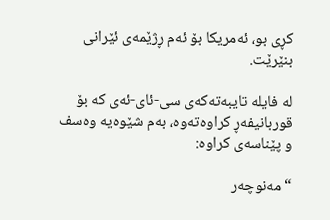کڕی بو، ئەمریکا بۆ ئەم ڕژێمەی ئێرانی بنێرێت.

لە فایلە تایبەتەکەی سی-ئای-ئەی کە بۆ قوربانیفەڕ کراوەتەوە، بەم شێوەیە وەسف و پێناسەی کراوە:

“مەنوچەر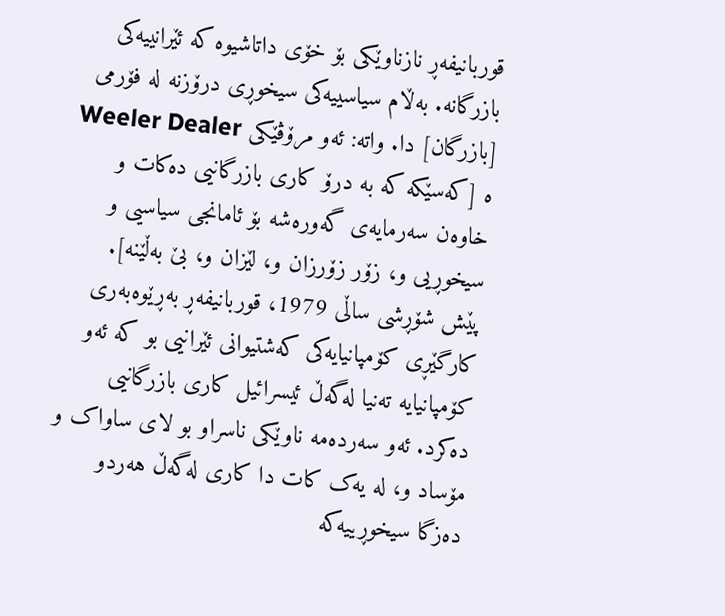قوربانیفەڕ نازناوێکی بۆ خۆی داتاشیوە کە ئێرانییەکی بازرگانە. بەڵام سیاسییەکی سیخوڕی درۆزنە لە فۆرمی [بازرگان] دا. واتە: ئەو مرۆڤێکی Weeler Dealer ە [کەسێکە کە بە درۆ کاری بازرگانیی دەکات و خاوەن سەرمایەی گەورەشە بۆ ئامانجی سیاسیی و سیخوڕیی و، زۆر زۆرزان و، لێزان و، بێ بەڵێنە]. پێش شۆڕشی ساڵی 1979، قوربانیفەڕ بەڕێوەبەری کارگێڕی کۆمپانیایەکی کەشتیوانی ئێرانیی بو کە ئەو کۆمپانیایە تەنیا لەگەڵ ئیسرائیل کاری بازرگانیی دەکرد. ئەو سەردەمە ناوێکی ناسراو بو لای ساواک و مۆساد و، لە یەک کات دا کاری لەگەڵ هەردو دەزگا سیخوڕییەکە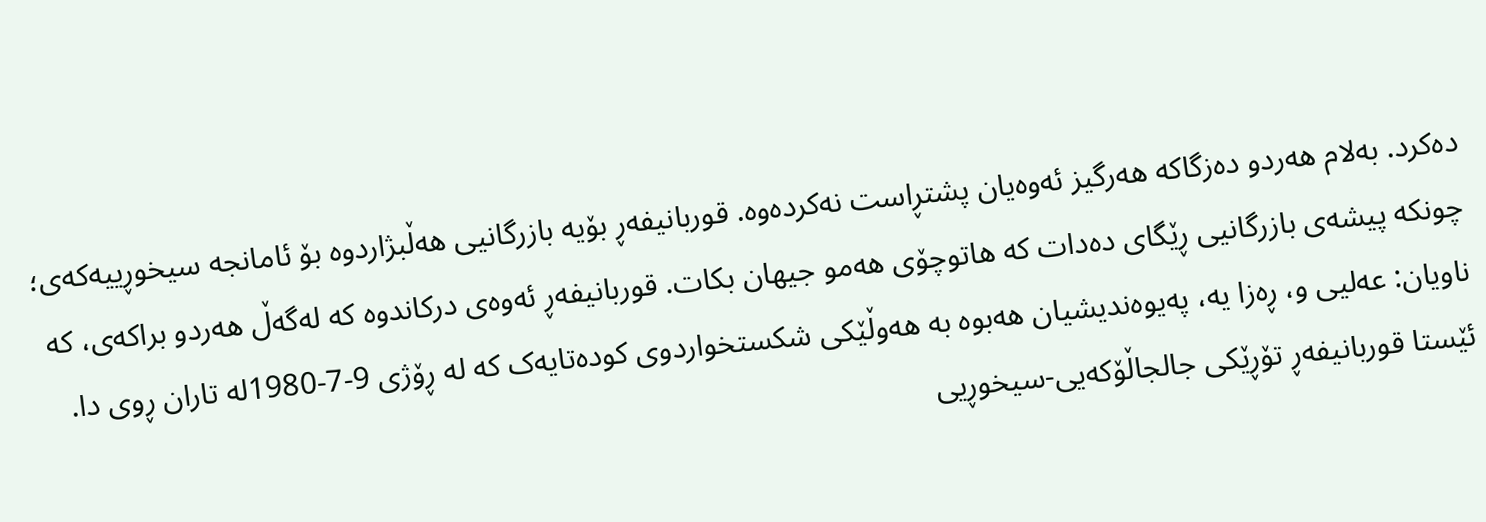دەکرد. بەلام هەردو دەزگاکە هەرگیز ئەوەیان پشتڕاست نەکردەوە. قوربانیفەڕ بۆیە بازرگانیی هەڵبژاردوە بۆ ئامانجە سیخوڕییەکەی؛ چونکە پیشەی بازرگانیی ڕێگای دەدات کە هاتوچۆی هەمو جیهان بکات. قوربانیفەڕ ئەوەی درکاندوە کە لەگەڵ هەردو براکەی، کە ناویان: عەلیی و، ڕەزا یە، پەیوەندیشیان هەبوە بە هەوڵێکی شکستخواردوی کودەتایەک کە لە ڕۆژی 9-7-1980لە تاران ڕوی دا. ئێستا قوربانیفەڕ تۆڕێکی جالجاڵۆکەیی-سیخوڕیی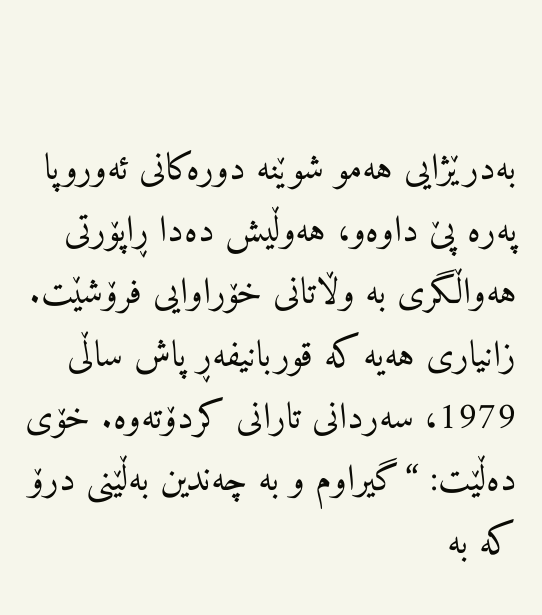بەدرێژایی هەمو شوێنە دورەکانی ئەوروپا پەرە پێ داوەو، هەوڵیش دەدا ڕاپۆرتی هەواڵگری بە وڵاتانی خۆراوایی فرۆشێت. زانیاری هەیە کە قوربانیفەڕ پاش ساڵی 1979، سەردانی تارانی کردۆتەوە. خۆی دەڵێت: “گیراوم و بە چەندین بەڵێنی درۆ کە بە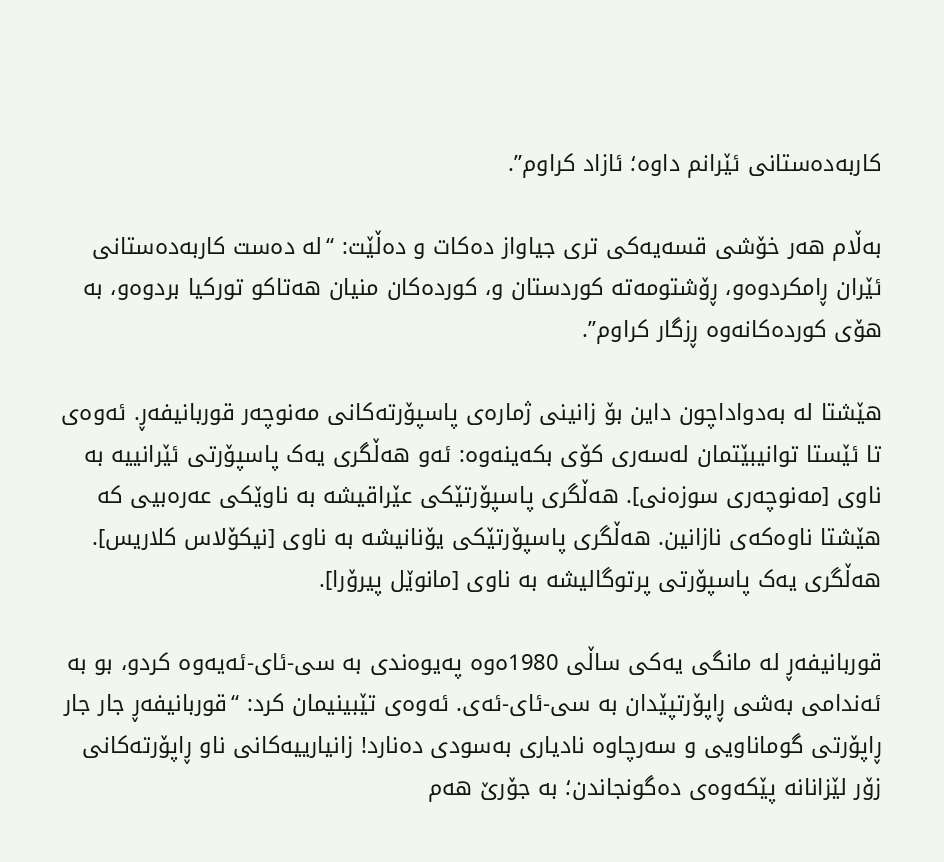کاربەدەستانی ئێرانم داوە؛ ئازاد کراوم”.

بەڵام هەر خۆشی قسەیەکی تری جیاواز دەکات و دەڵێت: “لە دەست کاربەدەستانی ئێران ڕامکردوەو، ڕۆشتومەتە کوردستان و، کوردەکان منیان هەتاکو تورکیا بردوەو، بە هۆی کوردەکانەوە ڕزگار کراوم”.

هێشتا لە بەدواداچون داین بۆ زانینی ژمارەی پاسپۆرتەکانی مەنوچەر قوربانیفەڕ. ئەوەی تا ئێستا توانیبێتمان لەسەری کۆی بکەینەوە: ئەو هەڵگری یەک پاسپۆرتی ئێرانییە بە ناوی [مەنوچەری سوزەنی]. هەڵگری پاسپۆرتێکی عێراقیشە بە ناوێکی عەرەبیی کە هێشتا ناوەکەی نازانین. هەڵگری پاسپۆرتێکی یۆنانیشە بە ناوی [نیکۆلاس کلاریس]. هەڵگری یەک پاسپۆرتی پرتوگالیشە بە ناوی [مانوێل پیرۆرا].

قوربانیفەڕ لە مانگی یەکی ساڵی 1980ەوە پەیوەندی بە سی-ئای-ئەیەوە کردو، بو بە ئەندامی بەشی ڕاپۆرتپێدان بە سی-ئای-ئەی. ئەوەی تێبینیمان کرد: “قوربانیفەڕ جار جار ڕاپۆرتی گوماناویی و سەرچاوە نادیاری بەسودی دەنارد! زانیارییەکانی ناو ڕاپۆرتەکانی زۆر لێزانانە پێکەوەی دەگونجاندن؛ بە جۆرێ هەم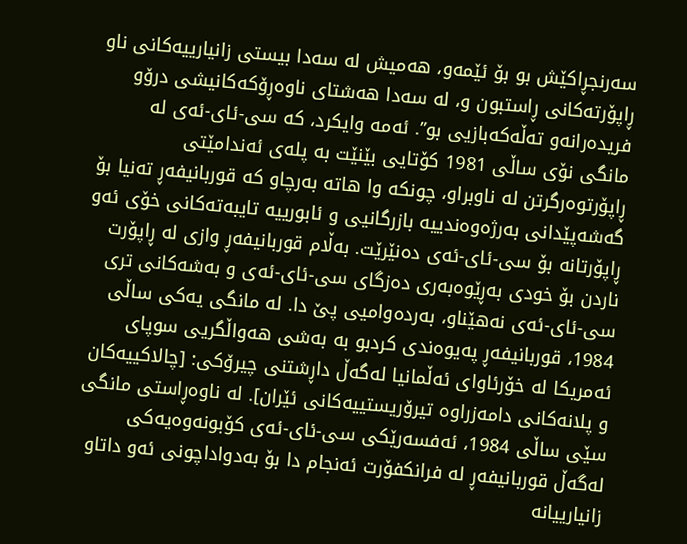سەرنجڕاکێش بو بۆ ئێمەو، هەمیش لە سەدا بیستی زانیارییەکانی ناو ڕاپۆرتەکانی ڕاستبون و، لە سەدا هەشتای ناوەڕۆکەکانیشی درۆو فریدەرانەو تەڵەکەبازیی بو”. ئەمە وایکرد، کە سی-ئای-ئەی لە مانگی نۆی ساڵی 1981 کۆتایی بێنێت بە پلەی ئەندامێتی ڕاپۆرتوەرگرتن لە ناوبراو، چونکە وا هاتە بەرچاو کە قوربانیفەڕ تەنیا بۆ گەشەپێدانی بەرژەوەندییە بازرگانیی و ئابورییە تایبەتەکانی خۆی ئەو ڕاپۆرتانە بۆ سی-ئای-ئەی دەنێرێت. بەڵام قوربانیفەڕ وازی لە ڕاپۆرت ناردن بۆ خودی بەڕێوەبەری دەزگای سی-ئای-ئەی و بەشەکانی تری سی-ئای-ئەی نەهێناو، بەردەوامیی پێ دا. لە مانگی یەکی ساڵی 1984، قوربانیفەڕ پەیوەندی کردبو بە بەشی هەواڵگریی سوپای ئەمریکا لە خۆرئاوای ئەڵمانیا لەگەڵ داڕشتنی چیرۆکی: [چالاکییەکان و پلانەکانی دامەزراوە تیرۆریستییەکانی ئێران]. لە ناوەڕاستی مانگی سێی ساڵی 1984، ئەفسەرێکی سی-ئای-ئەی کۆبونەوەیەکی لەگەڵ قوربانیفەڕ لە فرانکفۆرت ئەنجام دا بۆ بەدواداچونی ئەو داتاو زانیارییانە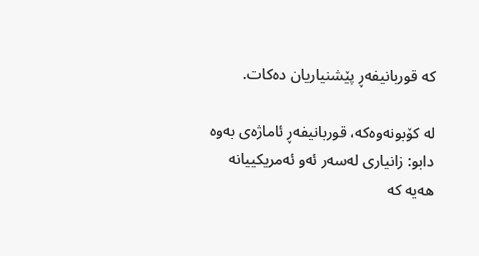کە قوربانیفەڕ پێشنیاریان دەکات.

لە کۆبونەوەکە، قوربانیفەڕ ئاماژەی بەوە دابو: زانیاری لەسەر ئەو ئەمریکییانە هەیە کە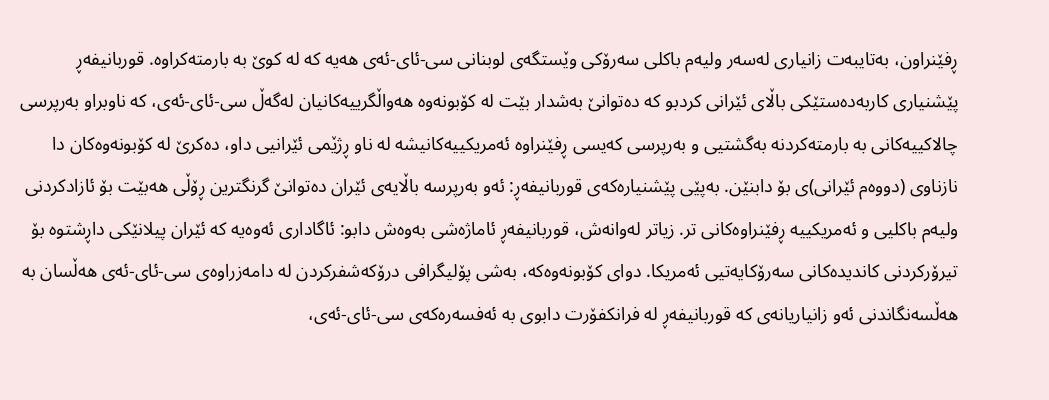ڕفێنراون، بەتایبەت زانیاری لەسەر ولیەم باکلی سەرۆکی وێستگەی لوبنانی سی-ئای-ئەی هەیە کە لە کوێ بە بارمتەکراوە. قوربانیفەڕ پێشنیاری کاربەدەستێکی باڵای ئێرانی کردبو کە دەتوانێ بەشدار بێت لە کۆبونەوە هەواڵگرییەکانیان لەگەڵ سی-ئای-ئەی، کە ناوبراو بەرپرسی چالاکییەکانی بە بارمتەکردنە بەگشتیی و بەرپرسی کەیسی ڕفێنراوە ئەمریکییەکانیشە لە ناو ڕژێمی ئێرانیی داو، دەکرێ لە کۆبونەوەکان دا نازناوی (دووەم ئێرانی)ی بۆ دابنێن. بەپێی پێشنیارەکەی قوربانیفەڕ: ئەو بەرپرسە باڵایەی ئێران دەتوانێ گرنگترین ڕۆڵی هەبێت بۆ ئازادکردنی ولیەم باکلیی و ئەمریکییە ڕفێنراوەکانی تر. زیاتر لەوانەش، قوربانیفەڕ ئاماژەشی بەوەش دابو: ئاگاداری ئەوەیە کە ئێران پیلانێکی داڕشتوە بۆ تیرۆرکردنی کاندیدەکانی سەرۆکایەتیی ئەمریکا. دوای کۆبونەوەکە، بەشی پۆلیگرافی درۆکەشفرکردن لە دامەزراوەی سی-ئای-ئەی هەڵسان بە هەڵسەنگاندنی ئەو زانیاریانەی کە قوربانیفەڕ لە فرانکفۆرت دابوی بە ئەفسەرەکەی سی-ئای-ئەی،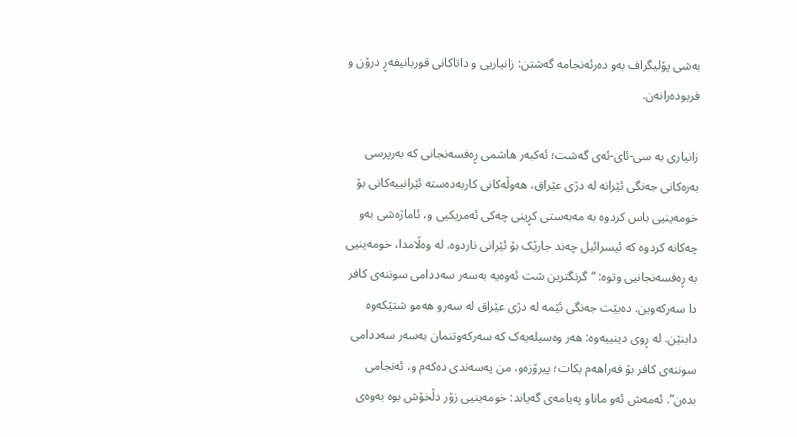بەشی پۆلیگراف بەو دەرئەنجامە گەشتن: زانیاریی و داتاکانی قوربانیفەڕ درۆن و فریودەرانەن.

زانیاری بە سی-ئای-ئەی گەشت؛ ئەکبەر هاشمی ڕەفسەنجانی کە بەرپرسی بەرەکانی جەنگی ئێرانە لە دژی عێراق، هەوڵەکانی کاربەدەستە ئێرانییەکانی بۆ خومەینیی باس کردوە بە مەبەستی کڕینی چەکی ئەمریکیی و، ئاماژەشی بەو چەکانە کردوە کە ئیسرائیل چەند جارێک بۆ ئێرانی ناردوە. لە وەڵامدا، خومەینیی بە ڕەفسەنجانیی وتوە: “گرنگترین شت ئەوەیە بەسەر سەددامی سوننەی کافر دا سەرکەوین. دەبێت جەنگی ئێمە لە دژی عێراق لە سەرو هەمو شتێکەوە دابنێن. لە ڕوی دینییەوە: هەر وەسیلەیەک کە سەرکەوتنمان بەسەر سەددامی سوننەی کافر بۆ فەراهەم بکات؛ پیرۆزەو، من پەسەندی دەکەم و، ئەنجامی بدەن”. ئەمەش ئەو ماناو پەیامەی گەیاند: خومەینیی زۆر دڵخۆش بوە بەوەی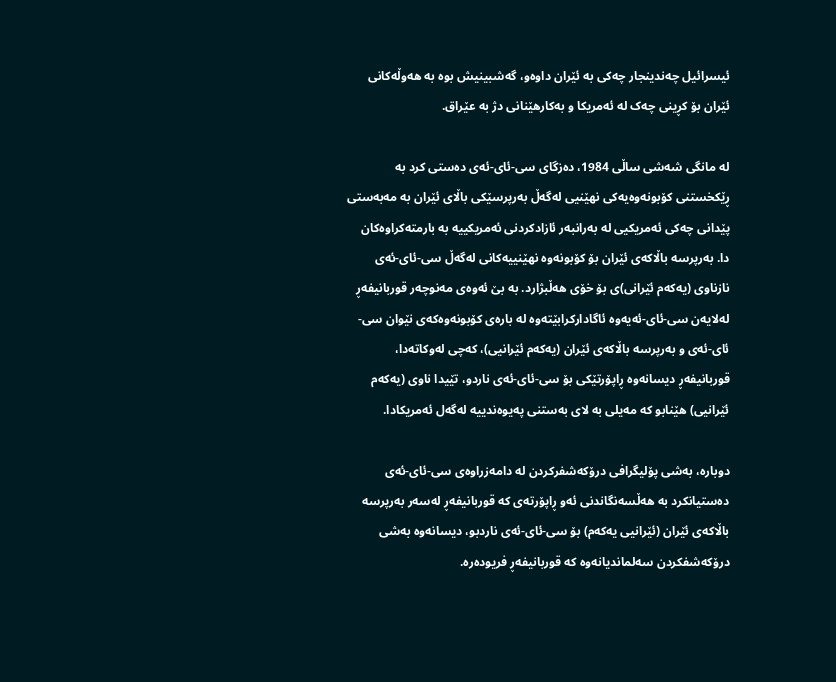ئیسرائیل چەندینجار چەکی بە ئێران داوەو، گەشبینیش بوە بە هەوڵەکانی ئێران بۆ کڕینی چەک لە ئەمریکا و بەکارهێنانی دژ بە عێراق.

لە مانگی شەشی ساڵی 1984، دەزگای سی-ئای-ئەی دەستی کرد بە ڕێکخستنی کۆبونەوەیەکی نهێنیی لەگەڵ بەرپرسێکی باڵای ئێران بە مەبەستی پێدانی چەکی ئەمریکیی لە بەرانبەر ئازادکردنی ئەمریکییە بە بارمتەکراوەکان دا. بەرپرسە باڵاکەی ئێران بۆ کۆبونەوە نهێنییەکانی لەگەڵ سی-ئای-ئەی نازناوی (یەکەم ئێرانی)ی بۆ خۆی هەڵبژارد. بە بێ ئەوەی مەنوچەر قوربانیفەڕ لەلایەن سی-ئای-ئەیەوە ئاگادارکرابێتەوە لە بارەی کۆبونەوەکەی نێوان سی-ئای-ئەی و بەرپرسە باڵاکەی ئێران (یەکەم ئێرانیی)، کەچی لەوکاتەدا، قوربانیفەڕ دیسانەوە ڕاپۆرتێکی بۆ سی-ئای-ئەی ناردو، تێیدا ناوی (یەکەم ئێرانیی) هێنابو کە مەیلی بە لای بەستنی پەیوەندییە لەگەل ئەمریکادا.

دوبارە، بەشی پۆلیگرافی درۆکەشفرکردن لە دامەزراوەی سی-ئای-ئەی دەستیانکرد بە هەڵسەنگاندنی ئەو ڕاپۆرتەی کە قوربانیفەڕ لەسەر بەرپرسە باڵاکەی ئێران (ئێرانیی یەکەم) بۆ سی-ئای-ئەی ناردبو، دیسانەوە بەشی درۆکەشفکردن سەلماندیانەوە کە قوربانیفەڕ فریودەرە.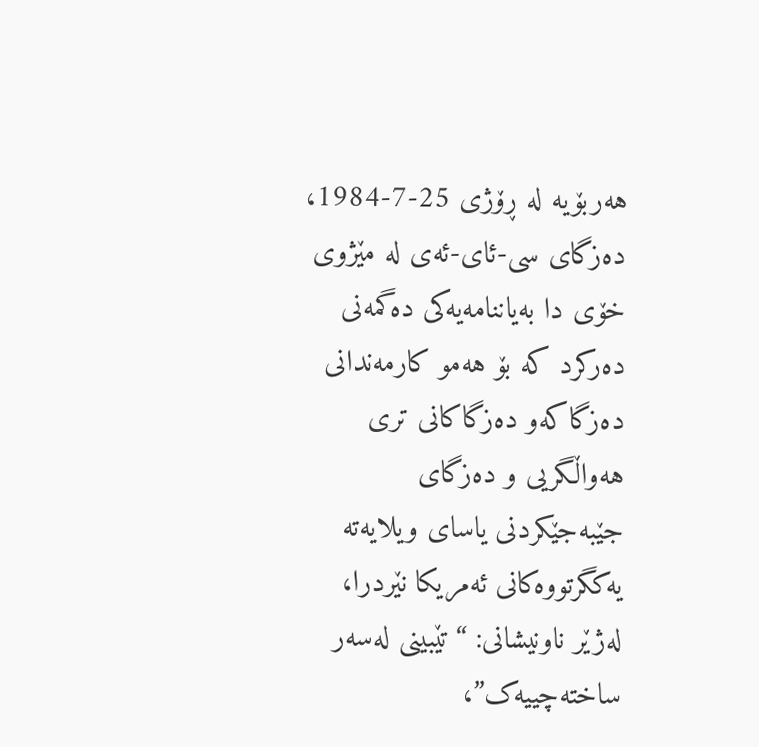هەربۆیە لە ڕۆژی 25-7-1984، دەزگای سی-ئای-ئەی لە مێژوی خۆی دا بەیاننامەیەکی دەگمەنی دەرکرد کە بۆ هەمو کارمەندانی دەزگاکەو دەزگاکانی تری هەواڵگریی و دەزگای جێبەجێکردنی یاسای ویلایەتە یەکگرتووەکانی ئەمریکا نێردرا، لەژێر ناونیشانی: “تێبینی لەسەر ساختەچییەک”،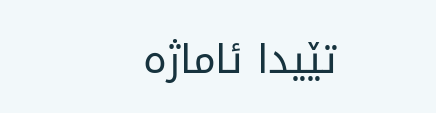تێیدا ئاماژە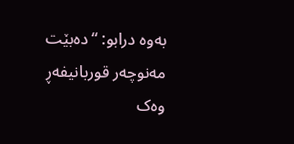بەوە درابو: “دەبێت مەنوچەر قوربانیفەڕ وەک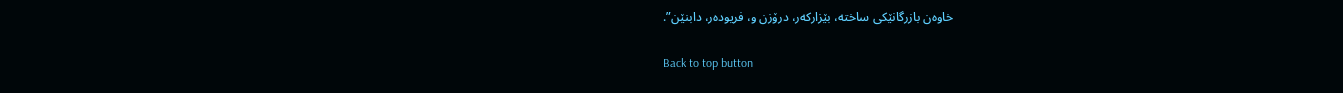خاوەن بازرگانێکی ساختە، بێزارکەر، درۆزن و، فریودەر، دابنێن”.

Back to top button